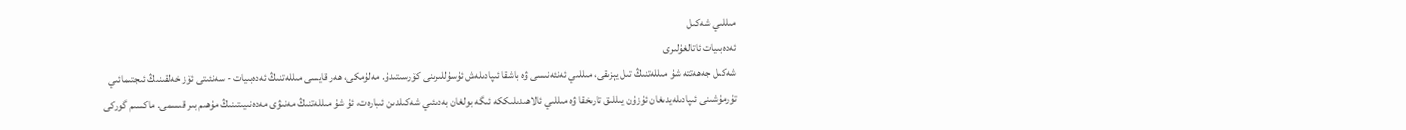مىللىي شەكىل
ئەدەبىيات ئاتالغۇلىرى
شەكىل جەھەتتە شۇ مىللەتنىڭ تىل يېزىقى، مىللىي ئەنئەنىسى ۋە باشقا ئىپادىلەش ئۇسۇللىرىنى كۆرسىتىدۇ. مەلۇمكى، ھەر قايسى مىللەتنىڭ ئەدەبىيات - سەنئىتى ئۆز خەلقىنىڭ ئىجتىمائىي تۇرمۇشىنى ئىپادىلەيدىغان ئۇزۇن يىللىق تارىخقا ۋە مىللىي ئالاھىدىلىككە ئىگە بولغان بەدىئىي شەكىلدىن ئىبارەت، ئۇ شۇ مىللەتنىڭ مەنىۋى مەدەنىيىتىنىڭ مۇھىم بىر قىسمى. ماكسىم گوركى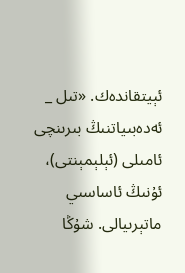ئېيتقاندەك. «تىل _ ئەدەبىياتنىڭ بىرىنچى ئامىلى (ئېلېمېنتى)، ئۇنىڭ ئاساسىي ماتېرىيالى. شۇڭا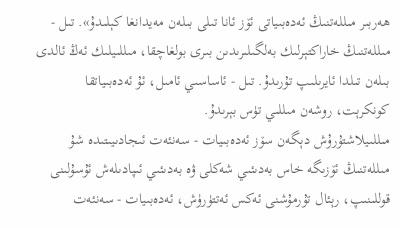ھەربىر مىللەتنىڭ ئەدەبىياتى ئۆز ئانا تىلى بىلەن مەيدانغا كېلىدۇ». تىل - مىللەتنىڭ خاراكتېرلىك بەلگىلىرىدىن بىرى بولغاچقا، مىللىيلىك ئەڭ ئالدى بىلەن تىلدا ئايرىلىپ تۇرىدۇ. تىل - ئاساسىي ئامىل، ئۇ ئەدەبىياتقا كونكرېت، روشەن مىللىي تۈس بېرىدۇ.
مىللىيلاشتۇرۇش دېگەن سۆز ئەدەبىيات - سەنئەت ئىجادىيىتىدە شۇ مىللەتنىڭ ئۆزىگە خاس بەدىئىي شەكلى ۋە بەدىئىي ئىپادىلەش ئۇسۇلىنى قوللىنىپ، رېئال تۇرمۇشنى ئەكس ئەتتۈرۈش، ئەدەبىيات - سەنئەت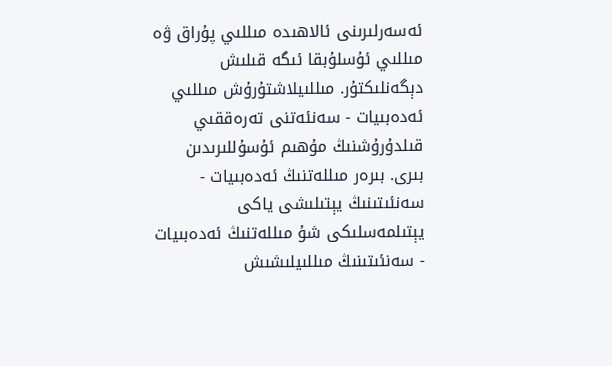ئەسەرلىرىنى ئالاھىدە مىللىي پۇراق ۋە مىللىي ئۇسلۇبقا ئىگە قىلىش دېگەنلىكتۇر. مىللىيلاشتۇرۇش مىللىي ئەدەبىيات - سەنئەتنى تەرەققىي قىلدۇرۇشنىڭ مۇھىم ئۇسۇللىرىدىن بىرى. بىرەر مىللەتنىڭ ئەدەبىيات - سەنئىتىنىڭ يېتىلىشى ياكى يېتىلمەسلىكى شۇ مىللەتنىڭ ئەدەبىيات - سەنئىتىنىڭ مىللىيلىشىش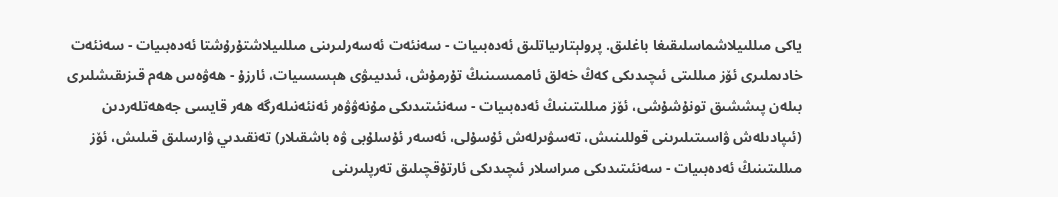ياكى مىللىيلاشماسلىقىغا باغلىق. پرولېتارىياتلىق ئەدەبىيات - سەنئەت ئەسەرلىرىنى مىللىيلاشتۇرۇشتا ئەدەبىيات - سەنئەت خادىملىرى ئۆز مىللىتى ئىچىدىكى كەڭ خەلق ئاممىسىنىڭ تۇرمۇش، ئىدىيىۋى ھېسسىيات، ئارزۇ - ھەۋەس ھەم قىزىقىشلىرى بىلەن پىششىق تونۇشۇشى، ئۆز مىللىتىنىڭ ئەدەبىيات - سەنئىتىدىكى مۇنەۋۋەر ئەنئەنىلەرگە ھەر قايسى جەھەتلەردىن (ئىپادىلەش ۋاسىتىلىرىنى قوللىنىش، تەسۋىرلەش ئۇسۇلى، ئەسەر ئۇسلۇبى ۋە باشقىلار) تەنقىدىي ۋارسلىق قىلىش، ئۆز مىللىتىنىڭ ئەدەبىيات - سەنئىتىدىكى مىراسلار ئىچىدىكى ئارتۇقچىلىق تەرپلىرىنى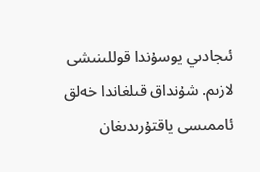ئىجادىي يوسۇندا قوللىنىشى لازىم. شۇنداق قىلغاندا خەلق ئاممىسى ياقتۇرىدىغان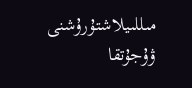مىللىيلاشتۇرۇشنى ۋۇجۇتقا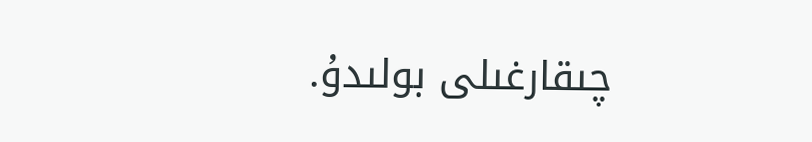چىقارغىلى بولىدۇ.